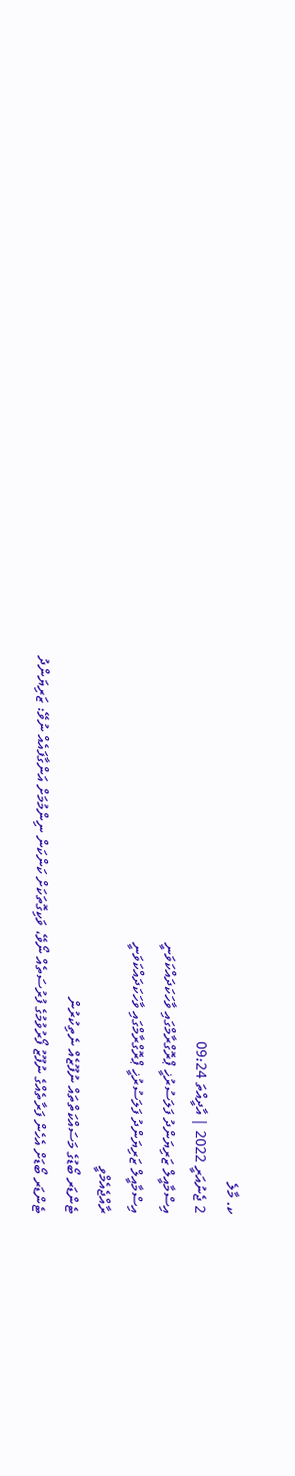ކ. މާލެ
2 ޖެނުއަރީ 2022 | އާދީއްތަ 09:24
އިސްމާއީލް ޒަރިޔަންދު ފަލަސުރުޚީ ޕްރޮގްރާމްގައި ވާހަކަދައްކަވަނީ
އިސްމާއީލް ޒަރިޔަންދު ފަލަސުރުޚީ ޕްރޮގްރާމްގައި ވާހަކަދައްކަވަނީ
ރާއްޖެއެމްވީ
ޓެންޑަރ ބޯޑުގެ މަސައްކަތްތައް ނުފޫޒެއް ނެތިކުރުން
ޓެންޑަރ ބޯޑަށް އެހެން ފަރާތެއްގެ ނުފޫޒު ފޯރުވުމުގެ ފުރުސަތެއް ނޯވޭ، ވަކިގޮތަކަށް ކަންކަން ނިންމުމަށް އަންގާފައެއް ނުވޭ: ޒަރިޔަންދު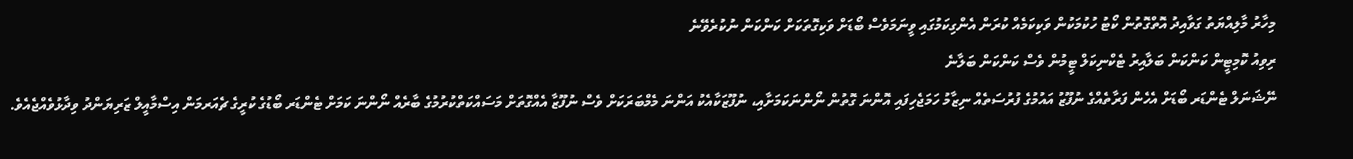މިހާރު މާލިއްޔަތު ގަވާއިދު އޮތްގޮތުން ކޯޓު ހުކުމަކުން ވަކިކަމެއް ކުރަން އެންގިކަމުގައި ވީނަމަވެސް ބޯޑަށް ވަކިގޮތަކަށް ކަންކަން ނުކުރެވޭނެ
ރިވިއު ކޮމިޓީން ކަންކަން ބަލާއިރު ޓެކްނިކަލް ޓީމުން ވެސް ކަންކަން ބަލާނެ
ނޭޝަނަލް ޓެންޑަރ ބޯޑަށް އެހެން ފަރާތެއްގެ ނުފޫޒު އައުމުގެ ފުރުސަތެއް ނިޒާމު ހަމަޖެހިފައި އޮންނަ ގޮތުން ނޯންނަކަމަށާއި، ނުފޫޒަކާއެކު އަންނަ މެމްބަރަކަށް ވެސް ނުފޫޒާ އެއްގޮތަށް މަސައްކަތްކުރުމުގެ ބާރެއް ނޯންނަ ކަމަށް ޓެންޑަރ ބޯޑުގެ ކުރީގެ ޗެއަރމަން އިސްމާއީލް ޒަރިޔަންދު ވިދާޅުވެއްޖެއެވެ.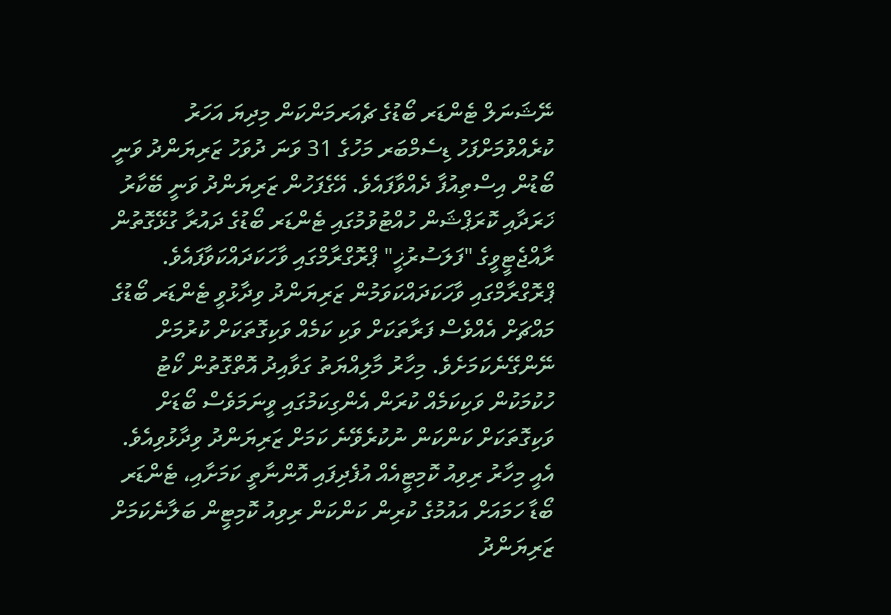ނޭޝަނަލް ޓެންޑަރ ބޯޑުގެ ޗެއަރމަންކަން މިދިޔަ އަހަރު ކުރެއްވުމަށްފަހު ޑިސެމްބަރ މަހުގެ 31 ވަނަ ދުވަހު ޒަރިޔަންދު ވަނީ ބޯޑުން އިސްތިއުފާ ދެއްވާފައެވެ. އޭގެފަހުން ޒަރިޔަންދު ވަނީ ބޭކާރު ޚަރަދާއި ކޮރަޕްޝަން ހުއްޓުވުމުގައި ޓެންޑަރ ބޯޑުގެ ދައުރާ ގުޅޭގޮތުން ރާއްޖެޓީވީގެ "ފަލަސުރުޚީ" ޕްރޮގްރާމްގައި ވާހަކަދައްކަވާފައެވެ. ޕްރޮގްރާމްގައި ވާހަކަދައްކަވަމުން ޒަރިޔަންދު ވިދާޅުވީ ޓެންޑަރ ބޯޑުގެ މައްޗަށް އެއްވެސް ފަރާތަކަށް ވަކި ކަމެއް ވަކިގޮތަކަށް ކުރުމަށް ނޭންގޭނެކަމަށެވެ. މިހާރު މާލިއްޔަތު ގަވާއިދު އޮތްގޮތުން ކޯޓު ހުކުމަކުން ވަކިކަމެއް ކުރަން އެންގިކަމުގައި ވީނަމަވެސް ބޯޑަށް ވަކިގޮތަކަށް ކަންކަން ނުކުރެވޭނެ ކަމަށް ޒަރިޔަންދު ވިދާޅުވިއެވެ.
އެއީ މިހާރު ރިވިއު ކޮމިޓީއެއް އުފެދިފައި އޮންނާތީ ކަމަށާއި، ޓެންޑަރ ބޯޑާ ހަމައަށް އައުމުގެ ކުރިން ކަންކަން ރިވިއު ކޮމިޓީން ބަލާނެކަމަށް ޒަރިޔަންދު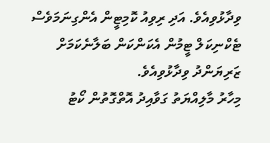ވިދާޅުވިއެވެ. އަދި ރިވިއު ކޮމިޓީން އެންގިނަމަވެސް ޓެކްނިކަލް ޓީމުން އެކަންކަން ބަލާނެކަމަށް ޒަރިޔަންދު ވިދާޅުވިއެވެ.
މިހާރު މާލިއްޔަތު ގަވާއިދު އޮތްގޮތުން ކޯޓު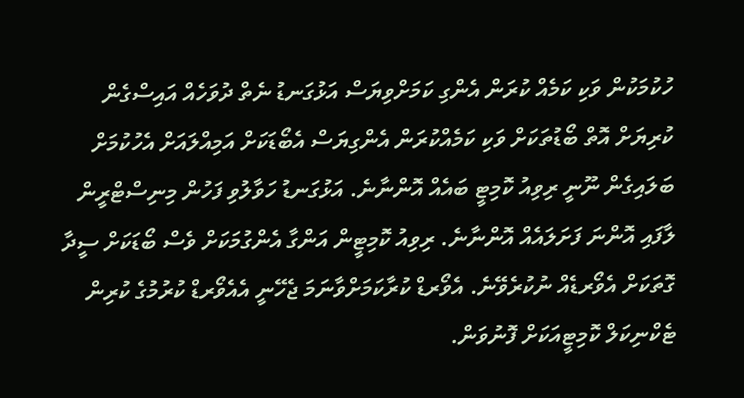ހުކުމަކުން ވަކި ކަމެއް ކުރަން އެންގި ކަމަށްވިޔަސް އަޅުގަނޑު ނެތް ދުވަހެއް އައިސްގެން ކުރިޔަށް އޮތް ބޯޑުތަކަށް ވަކި ކަމެއްކުރަން އެންގިޔަސް އެބޯޑަކަށް އަމިއްލައަށް އެހުކުމަށް ބަލައިގެން ނޫނީ ރިވިއު ކޮމިޓީ ބައެއް އޮންނާނެ. އަޅުގަނޑު ހަވާލުވި ފަހުން މިނިސްޓްރީން ލާފައި އޮންނަ ފަށަލައެއް އޮންނާނެ. ރިވިއު ކޮމިޓީން އަންގާ އެންގުމަކަށް ވެސް ބޯޑަކަށް ސީދާ ގޮތަކަށް އެވޯރޑެއް ނުކުރެވޭނެ. އެވޯރޑް ކުރާކަމަށްވާނަމަ ޖެހޭނީ އެއެވޯރޑް ކުރުމުގެ ކުރިން ޓެކްނިކަލް ކޮމިޓީއަކަށް ފޮނުވަން.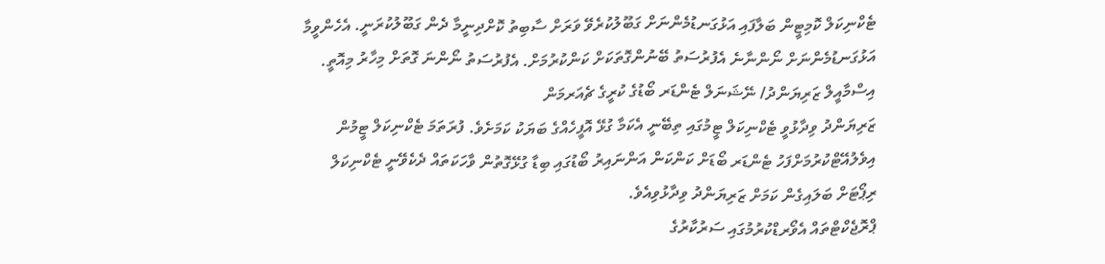ޓެކްނިކަލް ކޮމިޓީން ބަލާފައި އަޅުގަނޑުމެންނަށް ގަބޫލުކުރެވޭ ވަރަށް ސާބިތު ކޮށްދިނީމާ ދެން ގަބޫލުކުރަނީ. އެހެންވީމާ އަޅުގަނޑުމެންނަށް ނޯންނާނެ އެފުރުސަތު ބޭނުންގޮތަކަށް ކަންކުރުމަށް. އެފުރުސަތު ނޯންނަ ގޮތަށް މިހާރު މިއޮތީ.
އިސްމާއީލް ޒަރިޔަންދު/ ނޭޝަނަލް ޓެންޑަރ ބޯޑުގެ ކުރީގެ ޗެއަރމަން
ޒަރިޔަންދު ވިދާޅުވީ ޓެކްނިކަލް ޓީމުގައި ތިބޭނީ އެކަމާ ގުޅޭ އޮފީހެއްގެ ބަޔަކު ކަމަށެވެ. ފުރަތަމަ ޓެކްނިކަލް ޓީމުން އިވެލުއޭޓްކުރުމަށްފަހު ޓެންޑަރ ބޯޑަށް ކަންކަން އަންނައިރު ބޯޑުގައި ބިޑާ ގުޅޭގޮތުން ވާހަކަތައް ދެކެވޭނީ ޓެކްނިކަލް ރިޕޯޓަށް ބަލައިގެން ކަމަށް ޒަރިޔަންދު ވިދާޅުވިއެވެ.
ޕްރޮޖެކްޓްތައް އެވޯރޑްކުރުމުގައި ސަރުކާރުގެ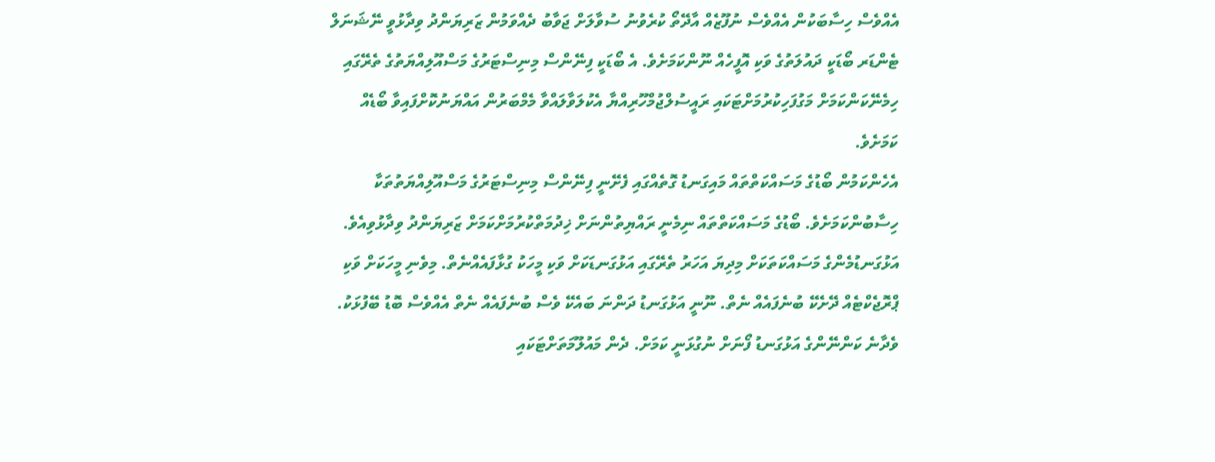އެއްވެސް ހިސާބަކުން އެއްވެސް ނުފޫޒެއް އާދޭތޯ ކުރެވުނު ސުވާލަށް ޖަވާބު ދެއްވަމުން ޒަރިޔަންދު ވިދާޅުވީ ނޭޝަނަލް ޓެންޑަރ ބޯޑަކީ ދައުލަތުގެ ވަކި އޮފީހެއް ނޫންކަމަށެވެ. އެ ބޯޑަކީ ފިނޭންސް މިނިސްޓަރުގެ މަސްއޫލިއްޔަތުގެ ތެރޭގައި ހިމެނޭކަންކަމަށް މަގުފަހިކުރުމަށްޓަކައި ރައީސުލްޖުމްހޫރިއްޔާ އެކުލަވާލައްވާ މެމްބަރުން އައްޔަނުކޮށްފައިވާ ބޯޑެއް ކަމަށެވެ.
އެހެންކަމުން ބޯޑުގެ މަސައްކަތްތައް މައިގަނޑު ގޮތެއްގައި ފެށޭނީ ފިނޭންސް މިނިސްޓަރުގެ މަސްއޫލިއްޔަތުތަކާ ހިސާބުންކަމަށެވެ. ބޯޑުގެ މަސައްކަތްތައް ނިމެނީ ރައްޔިތުންނަށް ޚިދުމަތްކުރުމަށްކަމަށް ޒަރިޔަންދު ވިދާޅުވިއެވެ.
އަޅުގަނޑުމެންގެ މަސައްކަތަކަށް މިދިޔަ އަހަރު ތެރޭގައި އަޅުގަނޑަކަށް ވަކި މީހަކު ގުޅާފައެއްނެތް. މިވެނި މީހަކަށް ވަކި ޕްރޮޖެކްޓެއް ދޭށެކޭ ބުނެފައެއް ނެތް. ނޫނީ އަޅުގަނޑު ދަންނަ ބައެކޭ ވެސް ބުނެފައެއް ނެތް އެއްވެސް ބޮޑު ބޭފުޅަކު. ވެދާނެ ކަންނޭންގެ އަޅުގަނޑު ފޯނަށް ނުގުޅަނީ ކަމަށް. ދެން މައުލޫމަތަށްޓަކައި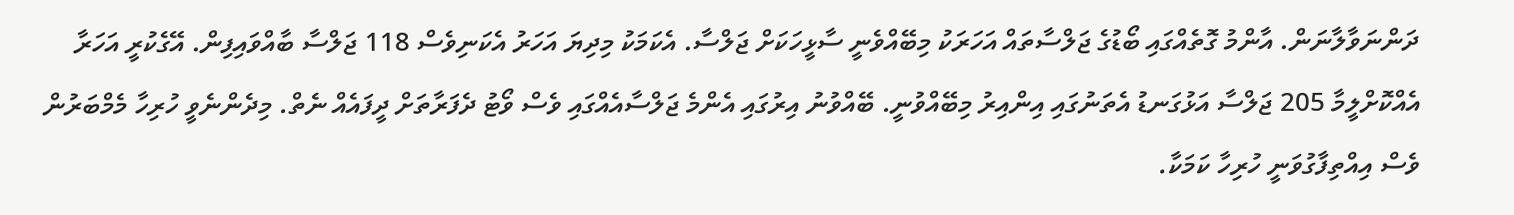ދަންނަވާލާނަން. އާންމު ގޮތެއްގައި ބޯޑުގެ ޖަލްސާތައް އަހަރަކު މިބޭއްވެނީ ސާޅީހަކަށް ޖަލްސާ. އެކަމަކު މިދިޔަ އަހަރު އެކަނިވެސް 118 ޖަލްސާ ބާއްވައިފިން. އޭގެކުރީ އަހަރާ އެއްކޮށްލީމާ 205 ޖަލްސާ އަޅުގަނޑު އެތަނުގައި އިންއިރު މިބޭއްވުނީ. ބޭއްވުނު އިރުގައި އެންމެ ޖަލްސާއެއްގައި ވެސް ވޯޓު ދެފަރާތަށް ދީފައެއް ނެތް. މިދެންނެވީ ހުރިހާ މެމްބަރުން ވެސް އިއްތިފާގުވަނީ ހުރިހާ ކަމަކާ.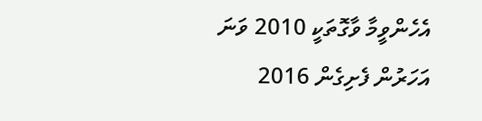އެހެންވީމާ ވާގޮތަކީ 2010 ވަނަ އަހަރުން ފެށިގެން 2016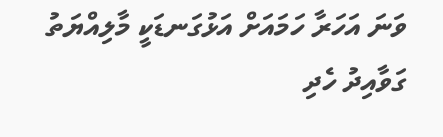ވަނަ އަހަރާ ހަމައަށް އަޅުގަނޑަކީ މާލިއްޔަތު ގަވާއިދު ހެދި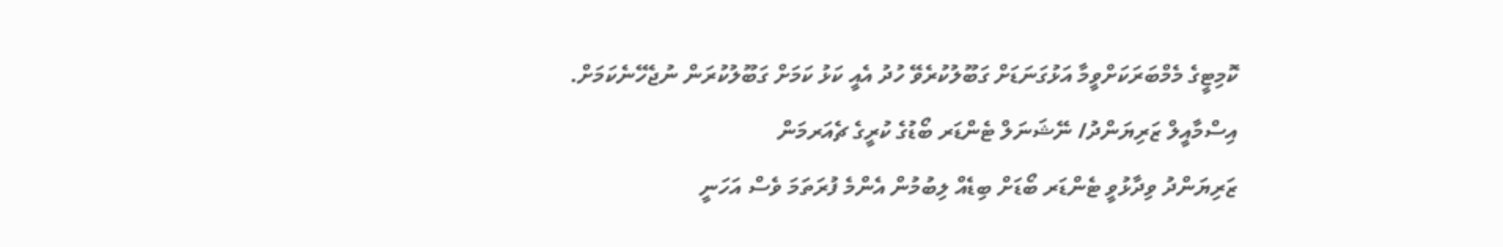ކޮމިޓީގެ މެމްބަރަކަށްވީމާ އަޅުގަނަޑަށް ގަބޫލުކުރެވޭ ހުދު އެއީ ކަޅު ކަމަށް ގަބޫލުކުރަން ނުޖެހޭނެކަމަށް.
އިސްމާއީލް ޒަރިޔަންދު/ ނޭޝަނަލް ޓެންޑަރ ބޯޑުގެ ކުރީގެ ޗެއަރމަން
ޒަރިޔަންދު ވިދާޅުވީ ޓެންޑަރ ބޯޑަށް ބިޑެއް ލިބުމުން އެންމެ ފުރަތަމަ ވެސް އަހަނީ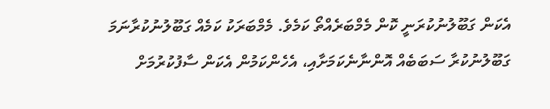އެކަން ގަބޫލުނުކުރަނީ ކޮން މެމްބަރެއްތޯ ކަމެވެ. މެމްބަރަކު ކަމެއް ގަބޫލުނުކުރާނަމަ ގަބޫލުނުކުރާ ސަބަބެއް އޮންނާނެކަމަށާއި، އެހެންކަމުން އެކަން ސާފުކުރުމަށް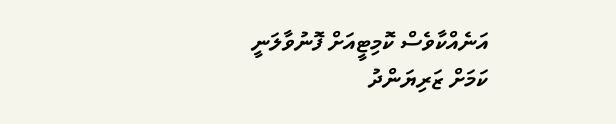އަނެއްކާވެސް ކޮމިޓީއަށް ފޮނުވާލަނީ ކަމަށް ޒަރިޔަންދު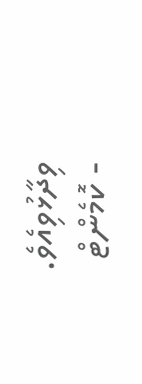ވިދާޅުވިއެވެ.
- ކޮމެންޓް